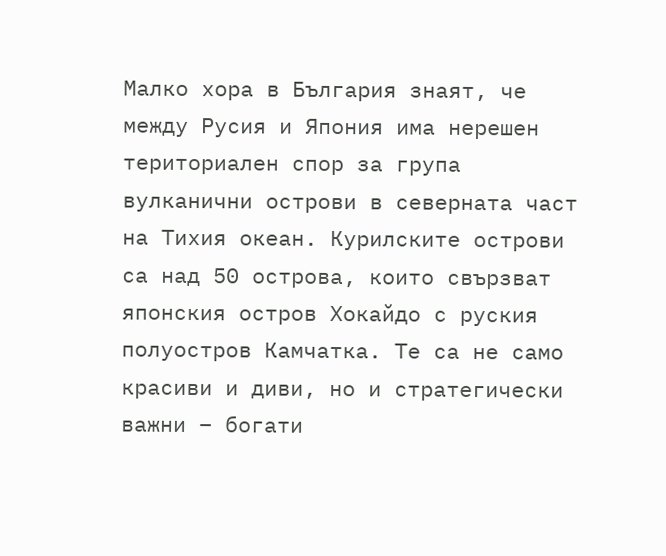Малко хора в България знаят, че между Русия и Япония има нерешен териториален спор за група вулканични острови в северната част на Тихия океан. Курилските острови са над 50 острова, които свързват японския остров Хокайдо с руския полуостров Камчатка. Те са не само красиви и диви, но и стратегически важни – богати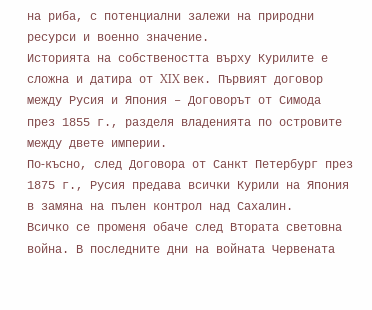на риба, с потенциални залежи на природни ресурси и военно значение.
Историята на собствеността върху Курилите е сложна и датира от XIX век. Първият договор между Русия и Япония – Договорът от Симода през 1855 г., разделя владенията по островите между двете империи.
По‑късно, след Договора от Санкт Петербург през 1875 г., Русия предава всички Курили на Япония в замяна на пълен контрол над Сахалин.
Всичко се променя обаче след Втората световна война. В последните дни на войната Червената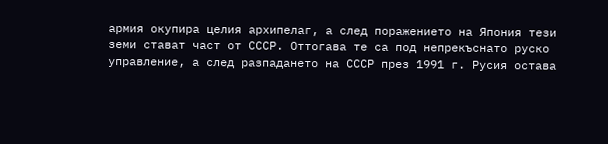армия окупира целия архипелаг, а след поражението на Япония тези земи стават част от СССР. Оттогава те са под непрекъснато руско управление, а след разпадането на СССР през 1991 г. Русия остава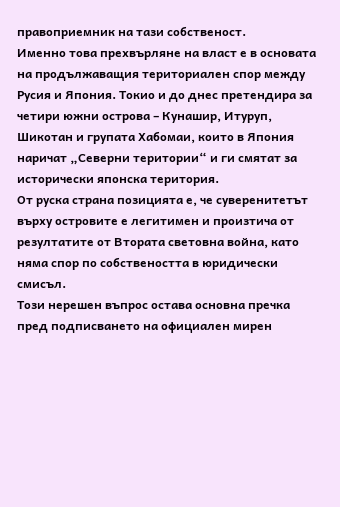правоприемник на тази собственост.
Именно това прехвърляне на власт е в основата на продължаващия териториален спор между Русия и Япония. Токио и до днес претендира за четири южни острова – Кунашир, Итуруп, Шикотан и групата Хабомаи, които в Япония наричат „Северни територии“ и ги смятат за исторически японска територия.
От руска страна позицията е, че суверенитетът върху островите е легитимен и произтича от резултатите от Втората световна война, като няма спор по собствеността в юридически смисъл.
Този нерешен въпрос остава основна пречка пред подписването на официален мирен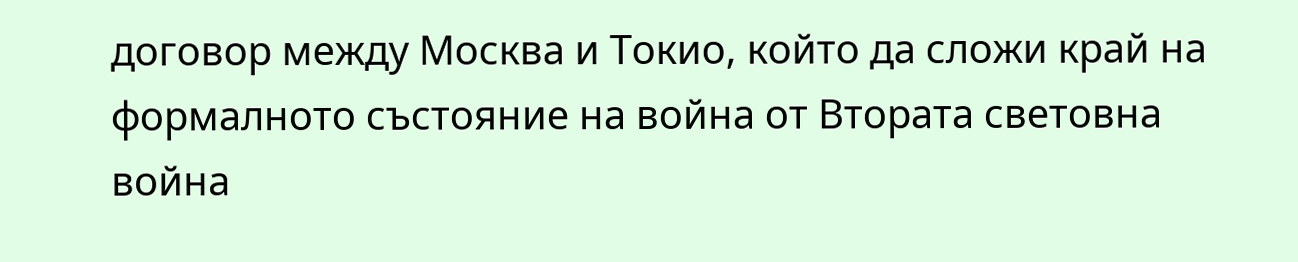договор между Москва и Токио, който да сложи край на формалното състояние на война от Втората световна война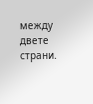между двете страни.